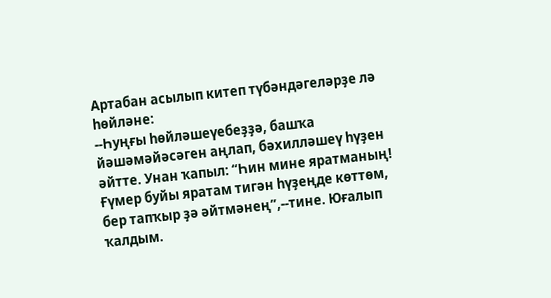Артабан асылып китеп түбәндәгеләрҙе лә һөйләне:
--Һуңғы һөйләшеүебеҙҙә, башҡа йәшәмәйәсәген аңлап, бәхилләшеү һүҙен әйтте. Унан ҡапыл: “Һин мине яратманың! Ғүмер буйы яратам тигән һүҙеңде көттөм, бер тапҡыр ҙә әйтмәнең”,--тине. Юғалып ҡалдым.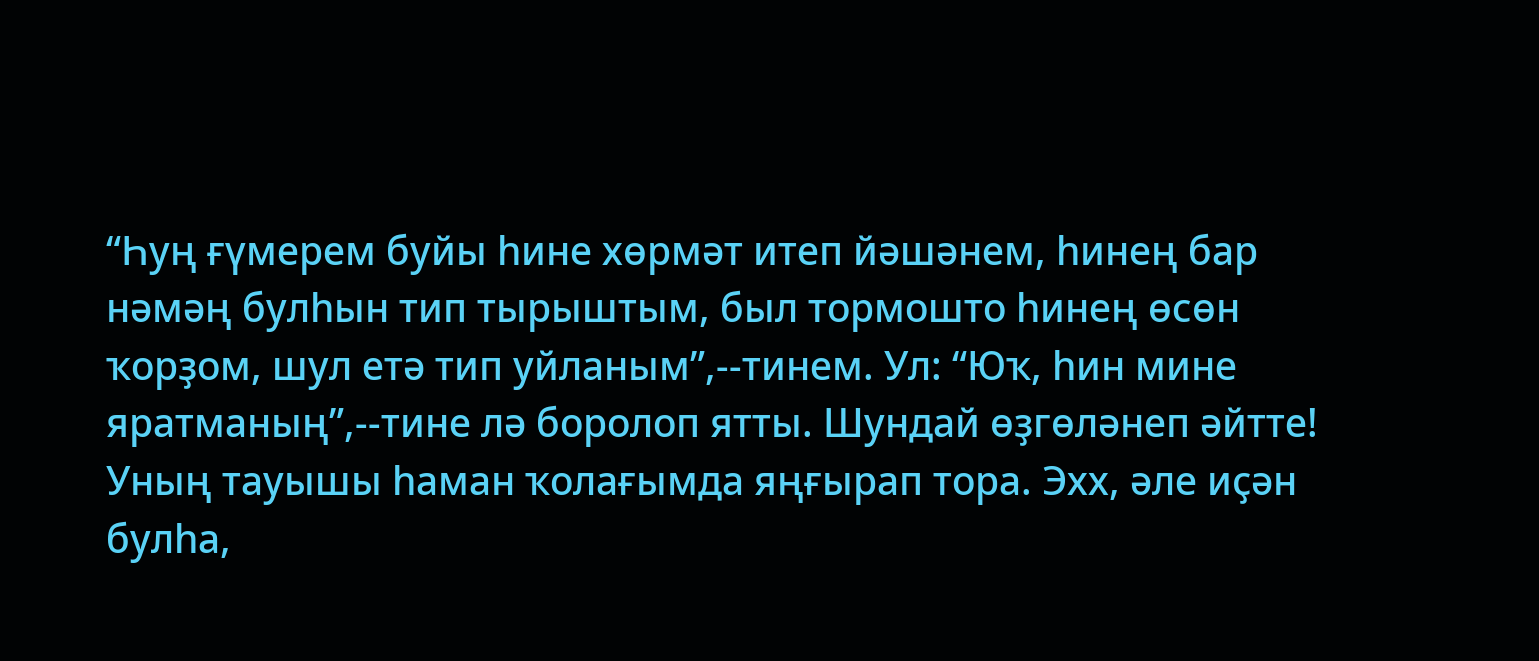“Һуң ғүмерем буйы һине хөрмәт итеп йәшәнем, һинең бар нәмәң булһын тип тырыштым, был тормошто һинең өсөн ҡорҙом, шул етә тип уйланым”,--тинем. Ул: “Юҡ, һин мине яратманың”,--тине лә боролоп ятты. Шундай өҙгөләнеп әйтте! Уның тауышы һаман ҡолағымда яңғырап тора. Эхх, әле иҫән булһа,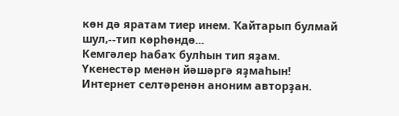көн дә яратам тиер инем. Ҡайтарып булмай шул,--тип көрһөндө...
Кемгәлер һабаҡ булһын тип яҙам. Үкенестәр менән йәшәргә яҙмаһын!
Интернет селтәренән аноним авторҙан.